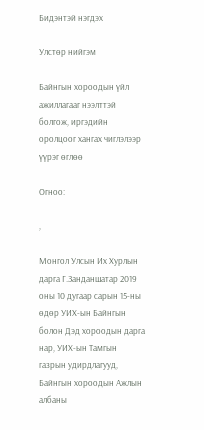Бидэнтэй нэгдэх

Улстөр нийгэм

Байнгын хороодын үйл ажиллагааг нээлттэй болгож, иргэдийн оролцоог хангах чиглэлээр үүрэг өглөө

Огноо:

,

Монгол Улсын Их Хурлын дарга Г.Занданшатар 2019 оны 10 дугаар сарын 15-ны өдөр УИХ-ын Байнгын болон Дэд хороодын дарга нар, УИХ-ын Тамгын газрын удирдлагууд, Байнгын хороодын Ажлын албаны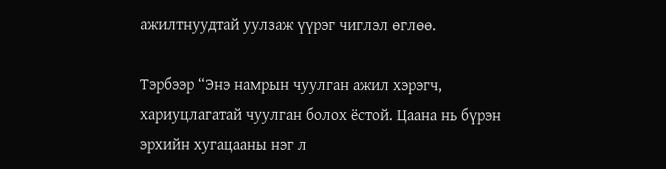ажилтнуудтай уулзаж үүрэг чиглэл өглөө.

Тэрбээр “Энэ намрын чуулган ажил хэрэгч, хариуцлагатай чуулган болох ёстой. Цаана нь бүрэн эрхийн хугацааны нэг л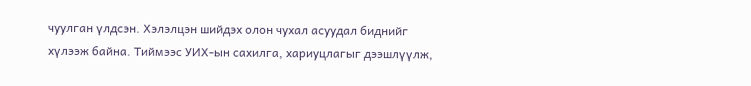чуулган үлдсэн. Хэлэлцэн шийдэх олон чухал асуудал биднийг хүлээж байна. Тиймээс УИХ-ын сахилга, хариуцлагыг дээшлүүлж,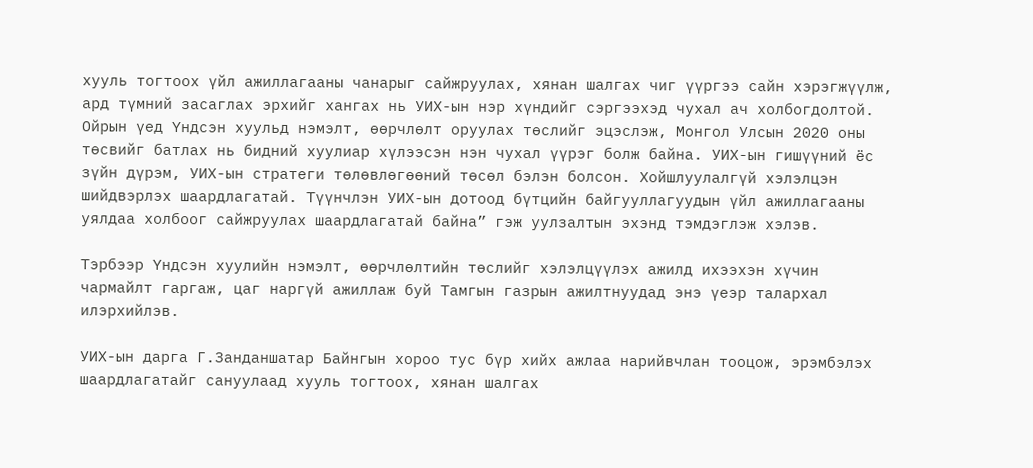хууль тогтоох үйл ажиллагааны чанарыг сайжруулах, хянан шалгах чиг үүргээ сайн хэрэгжүүлж, ард түмний засаглах эрхийг хангах нь УИХ-ын нэр хүндийг сэргээхэд чухал ач холбогдолтой. Ойрын үед Үндсэн хуульд нэмэлт, өөрчлөлт оруулах төслийг эцэслэж, Монгол Улсын 2020 оны төсвийг батлах нь бидний хуулиар хүлээсэн нэн чухал үүрэг болж байна. УИХ-ын гишүүний ёс зүйн дүрэм, УИХ-ын стратеги төлөвлөгөөний төсөл бэлэн болсон. Хойшлуулалгүй хэлэлцэн шийдвэрлэх шаардлагатай. Түүнчлэн УИХ-ын дотоод бүтцийн байгууллагуудын үйл ажиллагааны уялдаа холбоог сайжруулах шаардлагатай байна” гэж уулзалтын эхэнд тэмдэглэж хэлэв.

Тэрбээр Үндсэн хуулийн нэмэлт, өөрчлөлтийн төслийг хэлэлцүүлэх ажилд ихээхэн хүчин чармайлт гаргаж, цаг наргүй ажиллаж буй Тамгын газрын ажилтнуудад энэ үеэр талархал илэрхийлэв.

УИХ-ын дарга Г.Занданшатар Байнгын хороо тус бүр хийх ажлаа нарийвчлан тооцож, эрэмбэлэх шаардлагатайг сануулаад хууль тогтоох, хянан шалгах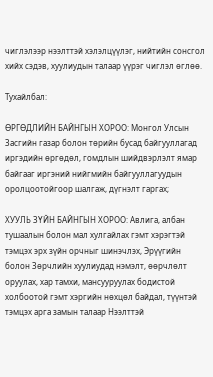чиглэлээр нээлттэй хэлэлцүүлэг, нийтийн сонсгол хийх сэдэв, хуулиудын талаар үүрэг чиглэл өглөө.

Тухайлбал:

ӨРГӨДЛИЙН БАЙНГЫН ХОРОО: Монгол Улсын Засгийн газар болон төрийн бусад байгууллагад иргэдийн өргөдөл, гомдлын шийдвэрлэлт ямар байгааг иргэний нийгмийн байгууллагуудын оролцоотойгоор шалгаж, дүгнэлт гаргах;

ХУУЛЬ ЗҮЙН БАЙНГЫН ХОРОО: Авлига, албан тушаалын болон мал хулгайлах гэмт хэрэгтэй тэмцэх эрх зүйн орчныг шинэчлэх, Эрүүгийн болон Зөрчлийн хуулиудад нэмэлт, өөрчлөлт оруулах, хар тамхи, мансууруулах бодистой холбоотой гэмт хэргийн нөхцөл байдал, түүнтэй тэмцэх арга замын талаар Нээлттэй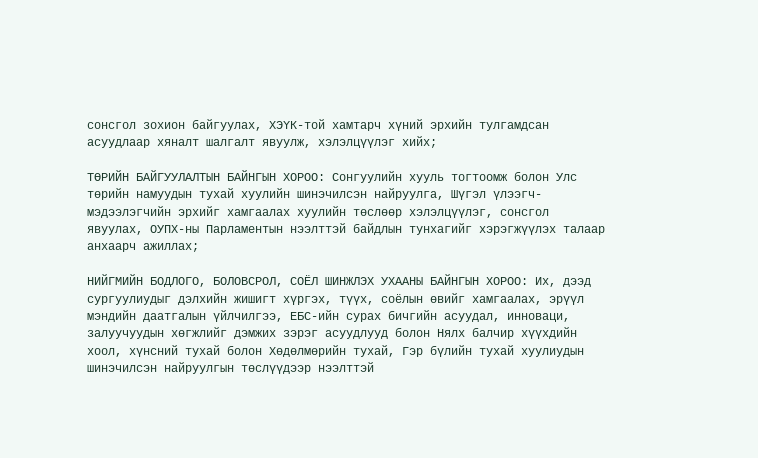сонсгол зохион байгуулах, ХЭҮК-той хамтарч хүний эрхийн тулгамдсан асуудлаар хяналт шалгалт явуулж, хэлэлцүүлэг хийх;

ТӨРИЙН БАЙГУУЛАЛТЫН БАЙНГЫН ХОРОО: Сонгуулийн хууль тогтоомж болон Улс төрийн намуудын тухай хуулийн шинэчилсэн найруулга, Шүгэл үлээгч-мэдээлэгчийн эрхийг хамгаалах хуулийн төслөөр хэлэлцүүлэг, сонсгол явуулах, ОУПХ-ны Парламентын нээлттэй байдлын тунхагийг хэрэгжүүлэх талаар анхаарч ажиллах;

НИЙГМИЙН БОДЛОГО, БОЛОВСРОЛ, СОЁЛ ШИНЖЛЭХ УХААНЫ БАЙНГЫН ХОРОО: Их, дээд сургуулиудыг дэлхийн жишигт хүргэх, түүх, соёлын өвийг хамгаалах, эрүүл мэндийн даатгалын үйлчилгээ, ЕБС-ийн сурах бичгийн асуудал, инноваци, залуучуудын хөгжлийг дэмжих зэрэг асуудлууд болон Нялх балчир хүүхдийн хоол, хүнсний тухай болон Хөдөлмөрийн тухай, Гэр бүлийн тухай хуулиудын шинэчилсэн найруулгын төслүүдээр нээлттэй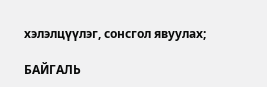хэлэлцүүлэг, сонсгол явуулах;

БАЙГАЛЬ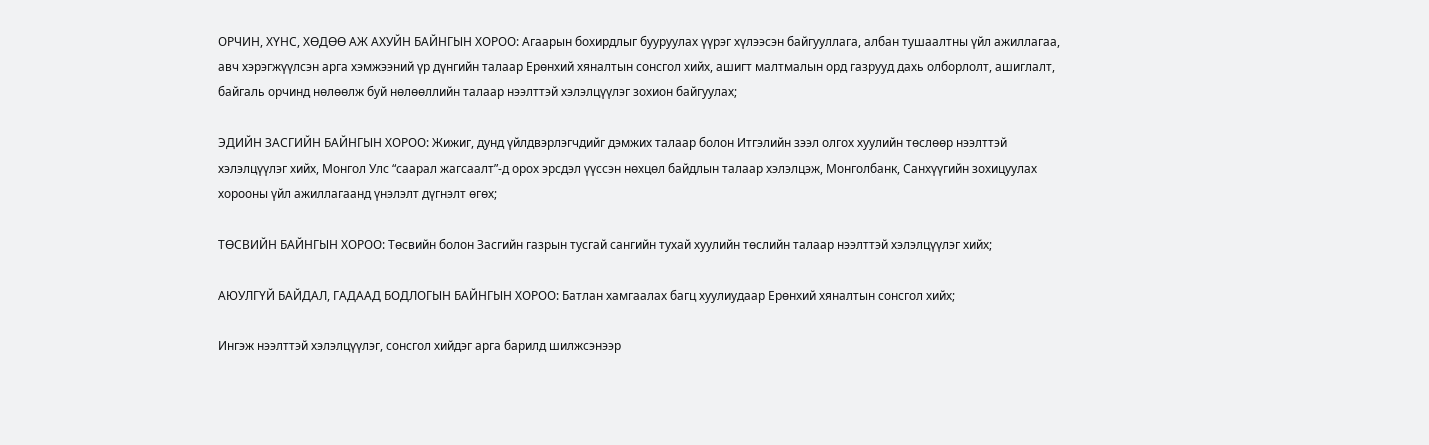ОРЧИН, ХҮНС, ХӨДӨӨ АЖ АХУЙН БАЙНГЫН ХОРОО: Агаарын бохирдлыг бууруулах үүрэг хүлээсэн байгууллага, албан тушаалтны үйл ажиллагаа, авч хэрэгжүүлсэн арга хэмжээний үр дүнгийн талаар Ерөнхий хяналтын сонсгол хийх, ашигт малтмалын орд газрууд дахь олборлолт, ашиглалт, байгаль орчинд нөлөөлж буй нөлөөллийн талаар нээлттэй хэлэлцүүлэг зохион байгуулах;

ЭДИЙН ЗАСГИЙН БАЙНГЫН ХОРОО: Жижиг, дунд үйлдвэрлэгчдийг дэмжих талаар болон Итгэлийн зээл олгох хуулийн төслөөр нээлттэй хэлэлцүүлэг хийх, Монгол Улс “саарал жагсаалт”-д орох эрсдэл үүссэн нөхцөл байдлын талаар хэлэлцэж, Монголбанк, Санхүүгийн зохицуулах хорооны үйл ажиллагаанд үнэлэлт дүгнэлт өгөх;

ТӨСВИЙН БАЙНГЫН ХОРОО: Төсвийн болон Засгийн газрын тусгай сангийн тухай хуулийн төслийн талаар нээлттэй хэлэлцүүлэг хийх;

АЮУЛГҮЙ БАЙДАЛ, ГАДААД БОДЛОГЫН БАЙНГЫН ХОРОО: Батлан хамгаалах багц хуулиудаар Ерөнхий хяналтын сонсгол хийх;

Ингэж нээлттэй хэлэлцүүлэг, сонсгол хийдэг арга барилд шилжсэнээр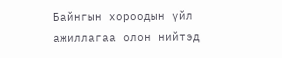Байнгын хороодын үйл ажиллагаа олон нийтэд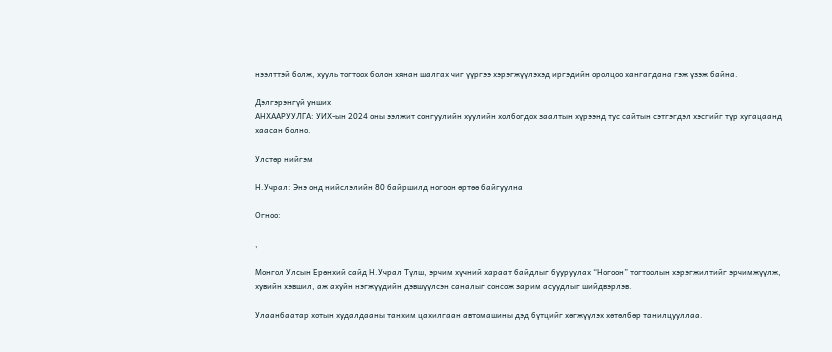нээлттэй болж, хууль тогтоох болон хянан шалгах чиг үүргээ хэрэгжүүлэхэд иргэдийн оролцоо хангагдана гэж үзэж байна.

Дэлгэрэнгүй унших
АНХААРУУЛГА: УИХ-ын 2024 оны ээлжит сонгуулийн хуулийн холбогдох заалтын хүрээнд тус сайтын сэтгэгдэл хэсгийг түр хугацаанд хаасан болно.

Улстөр нийгэм

Н.Учрал: Энэ онд нийслэлийн 80 байршилд ногоон өртөө байгуулна

Огноо:

,

Монгол Улсын Ерөнхий сайд Н.Учрал Түлш, эрчим хүчний хараат байдлыг бууруулах “Ногоон” тогтоолын хэрэгжилтийг эрчимжүүлж, хувийн хэвшил, аж ахуйн нэгжүүдийн дэвшүүлсэн саналыг сонсож зарим асуудлыг шийдвэрлэв.

Улаанбаатар хотын худалдааны танхим цахилгаан автомашины дэд бүтцийг хөгжүүлэх хөтөлбөр танилцууллаа.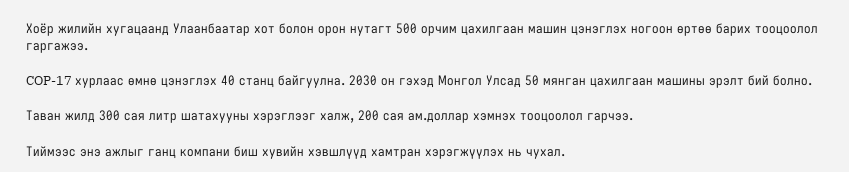Хоёр жилийн хугацаанд Улаанбаатар хот болон орон нутагт 500 орчим цахилгаан машин цэнэглэх ногоон өртөө барих тооцоолол гаргажээ.

COP-17 хурлаас өмнө цэнэглэх 40 станц байгуулна. 2030 он гэхэд Монгол Улсад 50 мянган цахилгаан машины эрэлт бий болно.

Таван жилд 300 сая литр шатахууны хэрэглээг халж, 200 сая ам.доллар хэмнэх тооцоолол гарчээ.

Тиймээс энэ ажлыг ганц компани биш хувийн хэвшлүүд хамтран хэрэгжүүлэх нь чухал.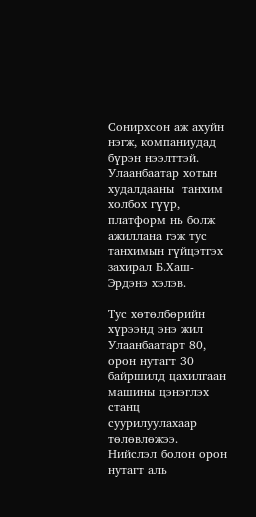Сонирхсон аж ахуйн нэгж, компаниудад бүрэн нээлттэй. Улаанбаатар хотын худалдааны  танхим холбох гүүр, платформ нь болж ажиллана гэж тус танхимын гүйцэтгэх захирал Б.Хаш-Эрдэнэ хэлэв.

Тус хөтөлбөрийн хүрээнд энэ жил Улаанбаатарт 80, орон нутагт 30  байршилд цахилгаан машины цэнэглэх станц суурилуулахаар төлөвлөжээ.  Нийслэл болон орон нутагт аль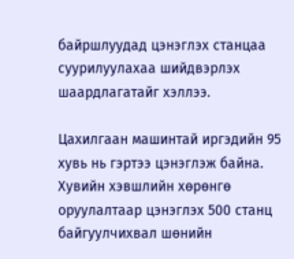байршлуудад цэнэглэх станцаа суурилуулахаа шийдвэрлэх шаардлагатайг хэллээ.

Цахилгаан машинтай иргэдийн 95 хувь нь гэртээ цэнэглэж байна. Хувийн хэвшлийн хөрөнгө оруулалтаар цэнэглэх 500 станц байгуулчихвал шөнийн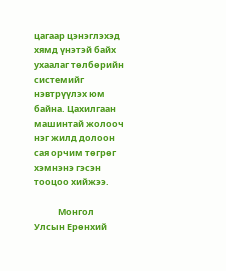цагаар цэнэглэхэд хямд үнэтэй байх ухаалаг төлбөрийн системийг нэвтрүүлэх юм байна. Цахилгаан машинтай жолооч нэг жилд долоон сая орчим төгрөг хэмнэнэ гэсэн тооцоо хийжээ.

            Монгол Улсын Ерөнхий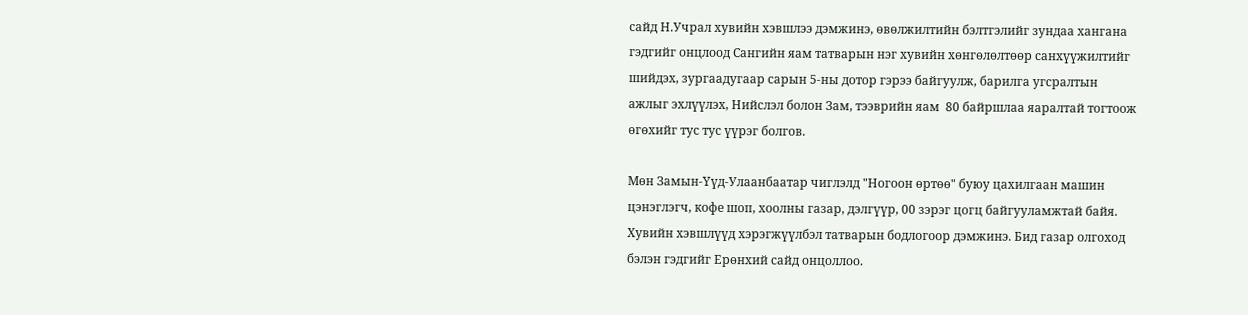сайд Н.Учрал хувийн хэвшлээ дэмжинэ, өвөлжилтийн бэлтгэлийг зундаа хангана гэдгийг онцлоод Сангийн яам татварын нэг хувийн хөнгөлөлтөөр санхүүжилтийг шийдэх, зургаадугаар сарын 5-ны дотор гэрээ байгуулж, барилга угсралтын ажлыг эхлүүлэх, Нийслэл болон Зам, тээврийн яам  80 байршлаа яаралтай тогтоож өгөхийг тус тус үүрэг болгов.

Мөн Замын-Үүд-Улаанбаатар чиглэлд "Ногоон өртөө" буюу цахилгаан машин цэнэглэгч, кофе шоп, хоолны газар, дэлгүүр, 00 зэрэг цогц байгууламжтай байя. Хувийн хэвшлүүд хэрэгжүүлбэл татварын бодлогоор дэмжинэ. Бид газар олгоход бэлэн гэдгийг Ерөнхий сайд онцоллоо.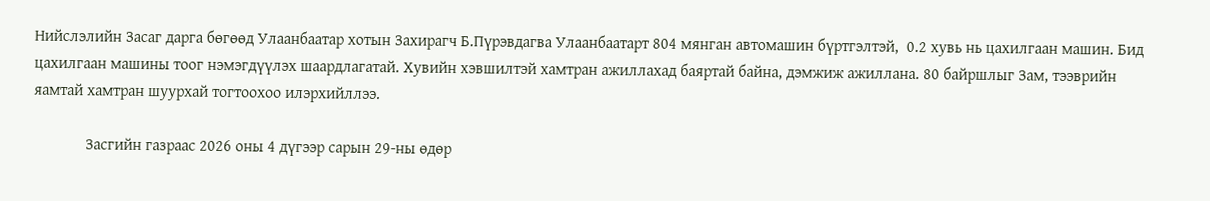Нийслэлийн Засаг дарга бөгөөд Улаанбаатар хотын Захирагч Б.Пүрэвдагва Улаанбаатарт 804 мянган автомашин бүртгэлтэй,  0.2 хувь нь цахилгаан машин. Бид цахилгаан машины тоог нэмэгдүүлэх шаардлагатай. Хувийн хэвшилтэй хамтран ажиллахад баяртай байна, дэмжиж ажиллана. 80 байршлыг Зам, тээврийн яамтай хамтран шуурхай тогтоохоо илэрхийллээ.

             Засгийн газраас 2026 оны 4 дүгээр сарын 29-ны өдөр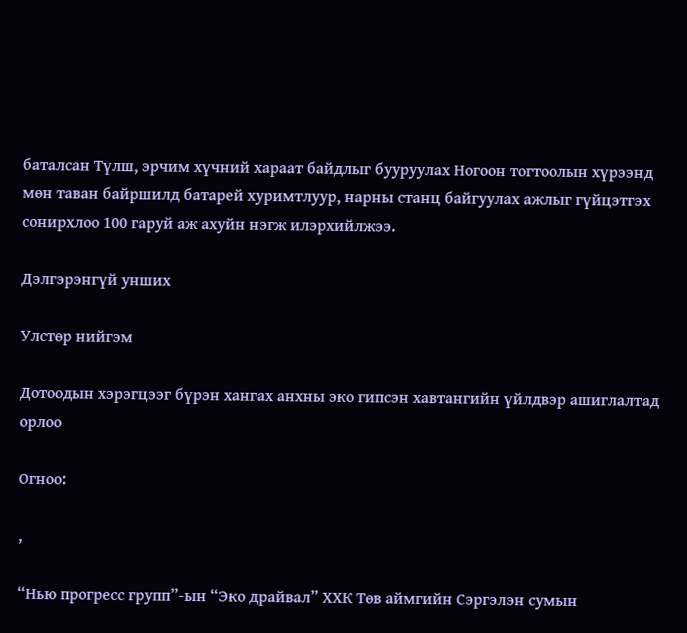баталсан Түлш, эрчим хүчний хараат байдлыг бууруулах Ногоон тогтоолын хүрээнд мөн таван байршилд батарей хуримтлуур, нарны станц байгуулах ажлыг гүйцэтгэх сонирхлоо 100 гаруй аж ахуйн нэгж илэрхийлжээ.

Дэлгэрэнгүй унших

Улстөр нийгэм

Дотоодын хэрэгцээг бүрэн хангах анхны эко гипсэн хавтангийн үйлдвэр ашиглалтад орлоо

Огноо:

,

“Нью прогресс групп”-ын “Эко драйвал” ХХК Төв аймгийн Сэргэлэн сумын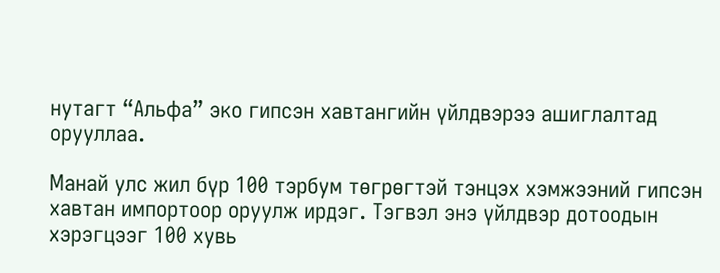нутагт “Альфа” эко гипсэн хавтангийн үйлдвэрээ ашиглалтад орууллаа.

Манай улс жил бүр 100 тэрбум төгрөгтэй тэнцэх хэмжээний гипсэн хавтан импортоор оруулж ирдэг. Тэгвэл энэ үйлдвэр дотоодын хэрэгцээг 100 хувь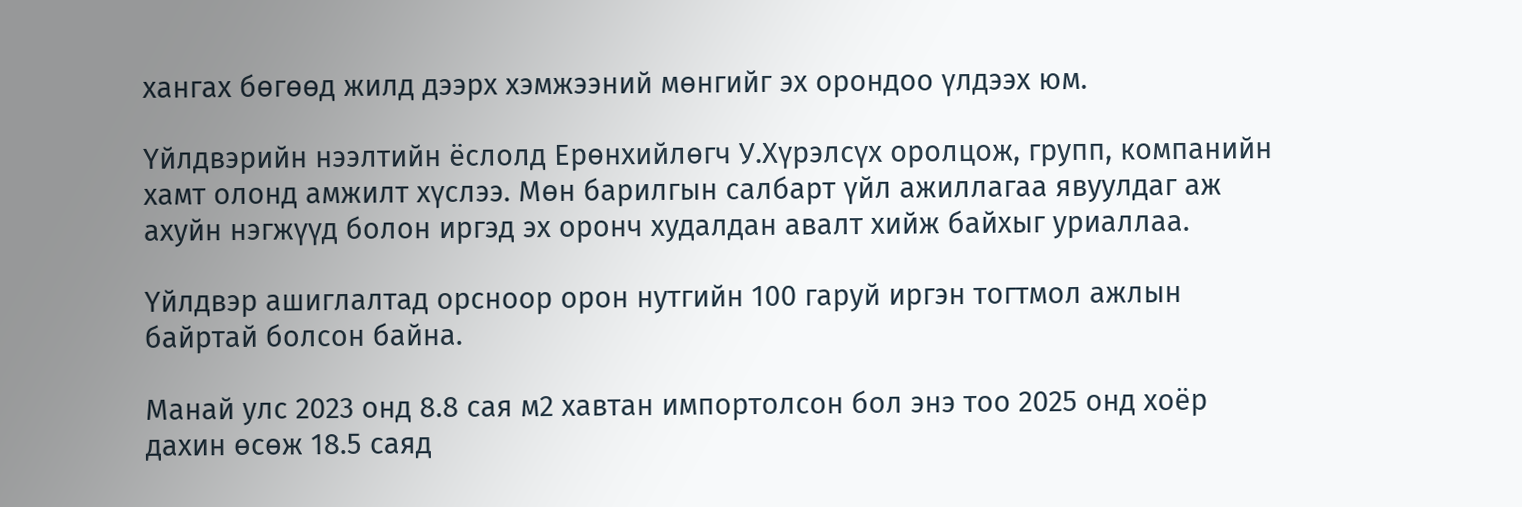хангах бөгөөд жилд дээрх хэмжээний мөнгийг эх орондоо үлдээх юм.

Үйлдвэрийн нээлтийн ёслолд Ерөнхийлөгч У.Хүрэлсүх оролцож, групп, компанийн хамт олонд амжилт хүслээ. Мөн барилгын салбарт үйл ажиллагаа явуулдаг аж ахуйн нэгжүүд болон иргэд эх оронч худалдан авалт хийж байхыг уриаллаа.

Үйлдвэр ашиглалтад орсноор орон нутгийн 100 гаруй иргэн тогтмол ажлын байртай болсон байна.

Манай улс 2023 онд 8.8 сая м2 хавтан импортолсон бол энэ тоо 2025 онд хоёр дахин өсөж 18.5 саяд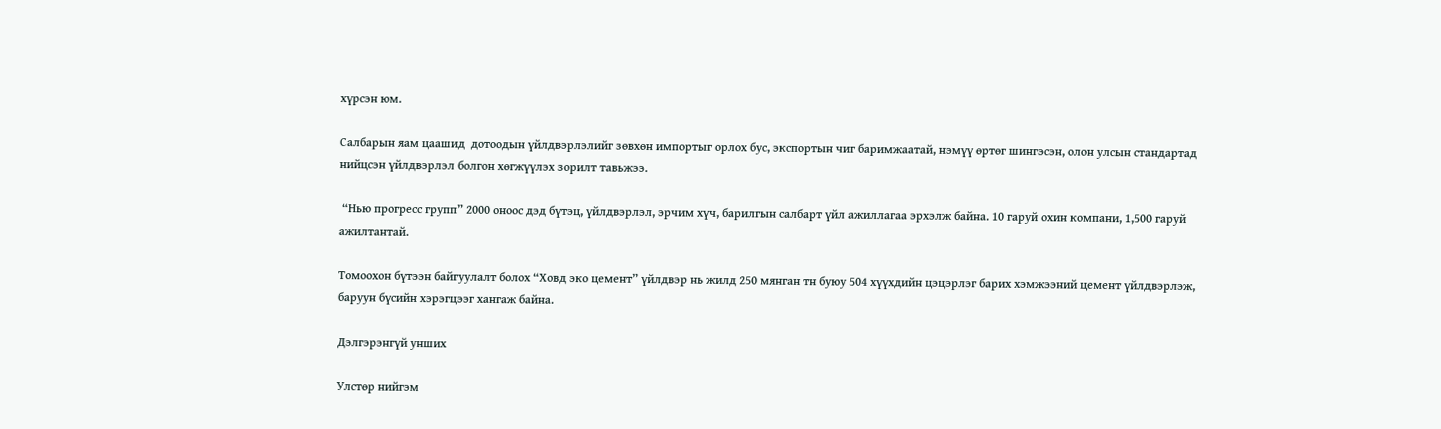хүрсэн юм.

Салбарын яам цаашид  дотоодын үйлдвэрлэлийг зөвхөн импортыг орлох бус, экспортын чиг баримжаатай, нэмүү өртөг шингэсэн, олон улсын стандартад нийцсэн үйлдвэрлэл болгон хөгжүүлэх зорилт тавьжээ.

 “Нью прогресс групп” 2000 оноос дэд бүтэц, үйлдвэрлэл, эрчим хүч, барилгын салбарт үйл ажиллагаа эрхэлж байна. 10 гаруй охин компани, 1,500 гаруй ажилтантай.

Томоохон бүтээн байгуулалт болох “Ховд эко цемент” үйлдвэр нь жилд 250 мянган тн буюу 504 хүүхдийн цэцэрлэг барих хэмжээний цемент үйлдвэрлэж, баруун бүсийн хэрэгцээг хангаж байна.

Дэлгэрэнгүй унших

Улстөр нийгэм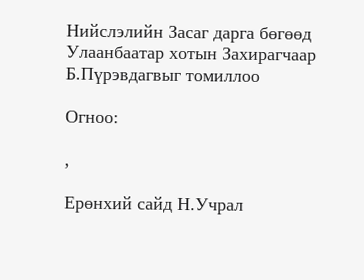Нийслэлийн Засаг дарга бөгөөд Улаанбаатар хотын Захирагчаар Б.Пүрэвдагвыг томиллоо

Огноо:

,

Ерөнхий сайд Н.Учрал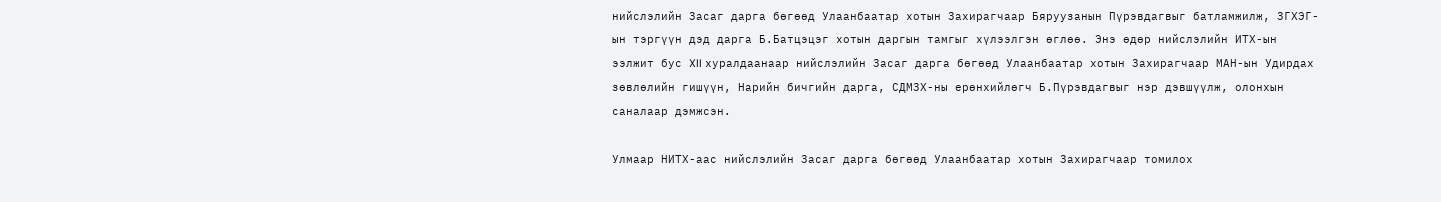нийслэлийн Засаг дарга бөгөөд Улаанбаатар хотын Захирагчаар Бяруузанын Пүрэвдагвыг батламжилж, ЗГХЭГ-ын тэргүүн дэд дарга Б.Батцэцэг хотын даргын тамгыг хүлээлгэн өглөө. Энэ өдөр нийслэлийн ИТХ-ын ээлжит бус XII хуралдаанаар нийслэлийн Засаг дарга бөгөөд Улаанбаатар хотын Захирагчаар МАН-ын Удирдах зөвлөлийн гишүүн, Нарийн бичгийн дарга, СДМЗХ-ны ерөнхийлөгч Б.Пүрэвдагвыг нэр дэвшүүлж, олонхын саналаар дэмжсэн.

Улмаар НИТХ-аас нийслэлийн Засаг дарга бөгөөд Улаанбаатар хотын Захирагчаар томилох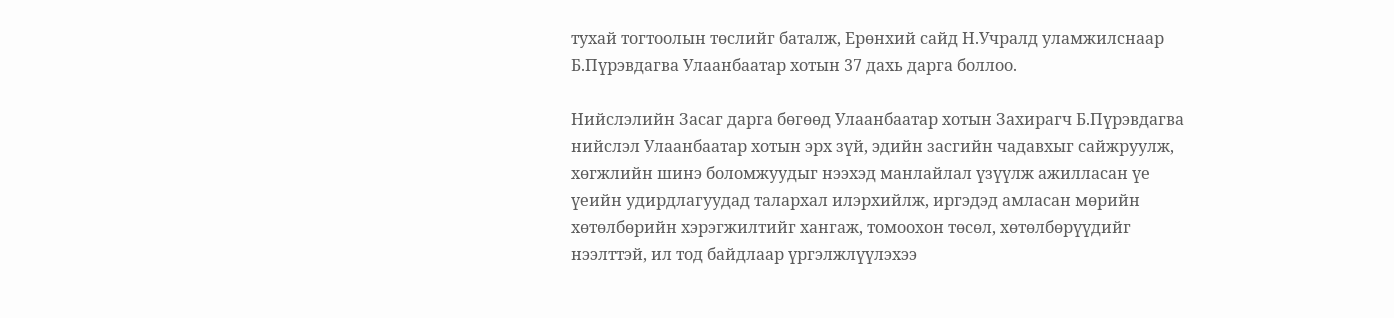тухай тогтоолын төслийг баталж, Ерөнхий сайд Н.Учралд уламжилснаар Б.Пүрэвдагва Улаанбаатар хотын 37 дахь дарга боллоо.

Нийслэлийн Засаг дарга бөгөөд Улаанбаатар хотын Захирагч Б.Пүрэвдагва нийслэл Улаанбаатар хотын эрх зүй, эдийн засгийн чадавхыг сайжруулж,  хөгжлийн шинэ боломжуудыг нээхэд манлайлал үзүүлж ажилласан үе үеийн удирдлагуудад талархал илэрхийлж, иргэдэд амласан мөрийн хөтөлбөрийн хэрэгжилтийг хангаж, томоохон төсөл, хөтөлбөрүүдийг нээлттэй, ил тод байдлаар үргэлжлүүлэхээ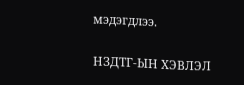мэдэгдлээ.

НЗДТГ-ЫН ХЭВЛЭЛ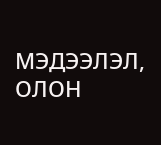МЭДЭЭЛЭЛ, ОЛОН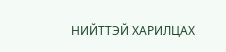НИЙТТЭЙ ХАРИЛЦАХ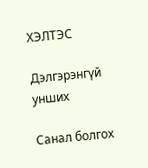ХЭЛТЭС

Дэлгэрэнгүй унших

Санал болгох